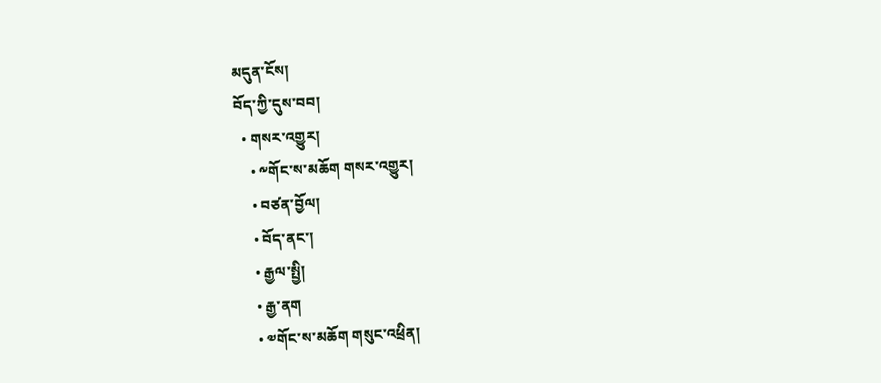མདུན་ངོས།
བོད་ཀྱི་དུས་བབ།
  • གསར་འགྱུར།
    • ༸གོང་ས་མཆོག གསར་འགྱུར།
    • བཙན་བྱོལ།
    • བོད་ནང་།
    • རྒྱལ་སྤྱི།
    • རྒྱ་ནག
    • ༧གོང་ས་མཆོག གསུང་འཕྲིན།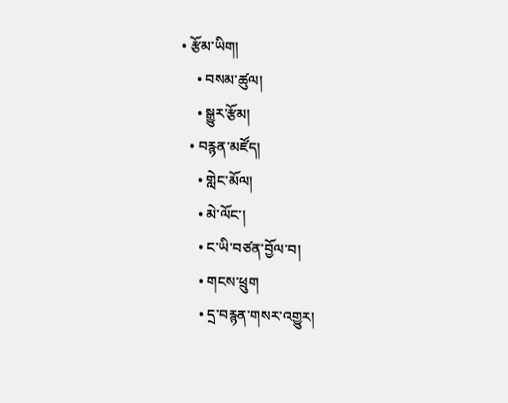• རྩོམ་ཡིག།
    • བསམ་ཚུལ།
    • སྒྱུར་རྩོམ།
  • བརྙན་མཛོད།
    • གླེང་མོལ།
    • མེ་ལོང་།
    • ང་ཡི་བཙན་བྱོལ་བ།
    • གངས་ཕྲུག
    • དྲ་བརྙན་གསར་འགྱུར།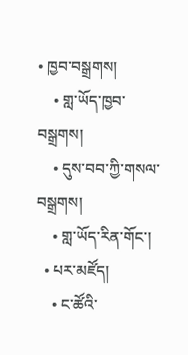• ཁྱབ་བསྒྲགས།
    • གླ་ཡོད་ཁྱབ་བསྒྲགས།
    • དུས་བབ་ཀྱི་གསལ་བསྒྲགས།
    • གླ་ཡོད་རིན་གོང་།
  • པར་མཛོད།
    • ང་ཚོའི་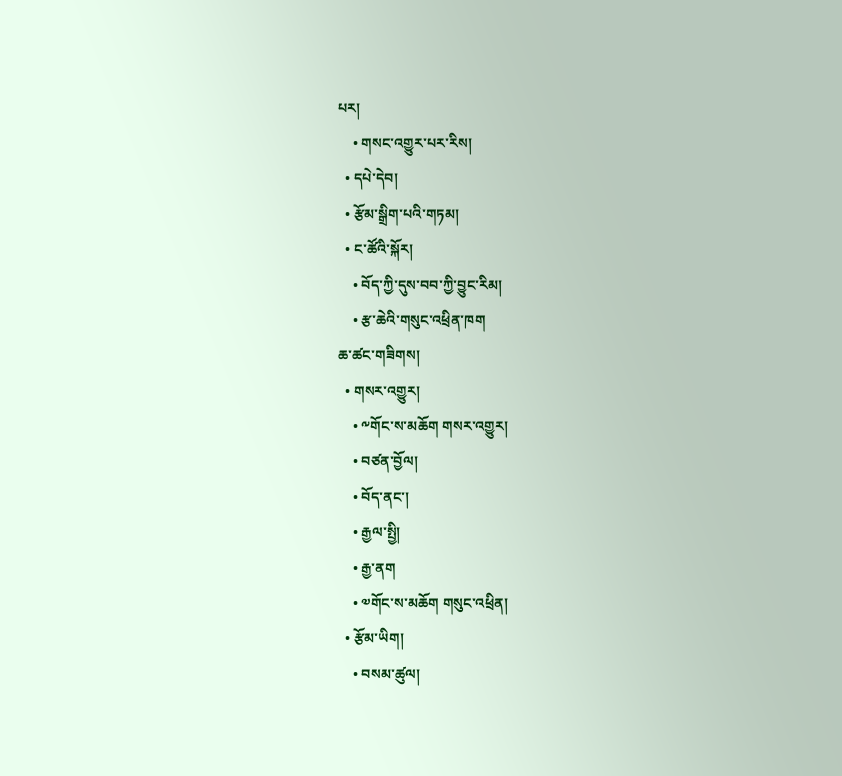པར།
    • གསང་འགྱུར་པར་རིས།
  • དཔེ་དེབ།
  • རྩོམ་སྒྲིག་པའི་གཏམ།
  • ང་ཚོའི་སྐོར།
    • བོད་ཀྱི་དུས་བབ་ཀྱི་བྱུང་རིམ།
    • རྩ་ཆེའི་གསུང་འཕྲིན་ཁག
ཆ་ཚང་གཟིགས།
  • གསར་འགྱུར།
    • ༸གོང་ས་མཆོག གསར་འགྱུར།
    • བཙན་བྱོལ།
    • བོད་ནང་།
    • རྒྱལ་སྤྱི།
    • རྒྱ་ནག
    • ༧གོང་ས་མཆོག གསུང་འཕྲིན།
  • རྩོམ་ཡིག།
    • བསམ་ཚུལ།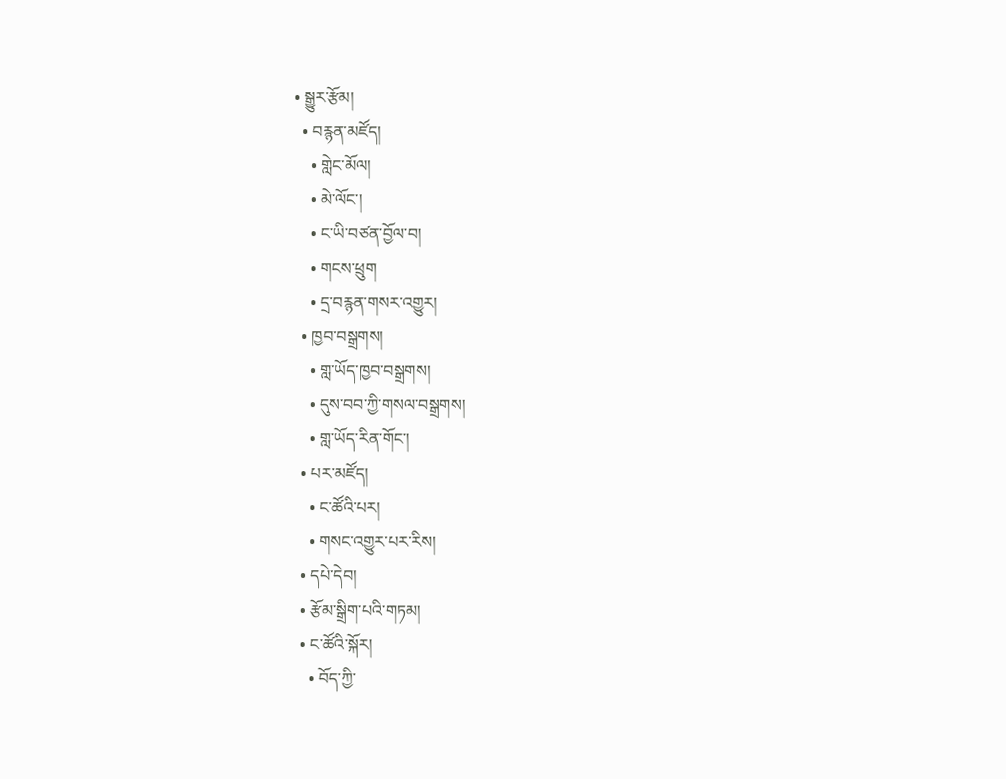• སྒྱུར་རྩོམ།
  • བརྙན་མཛོད།
    • གླེང་མོལ།
    • མེ་ལོང་།
    • ང་ཡི་བཙན་བྱོལ་བ།
    • གངས་ཕྲུག
    • དྲ་བརྙན་གསར་འགྱུར།
  • ཁྱབ་བསྒྲགས།
    • གླ་ཡོད་ཁྱབ་བསྒྲགས།
    • དུས་བབ་ཀྱི་གསལ་བསྒྲགས།
    • གླ་ཡོད་རིན་གོང་།
  • པར་མཛོད།
    • ང་ཚོའི་པར།
    • གསང་འགྱུར་པར་རིས།
  • དཔེ་དེབ།
  • རྩོམ་སྒྲིག་པའི་གཏམ།
  • ང་ཚོའི་སྐོར།
    • བོད་ཀྱི་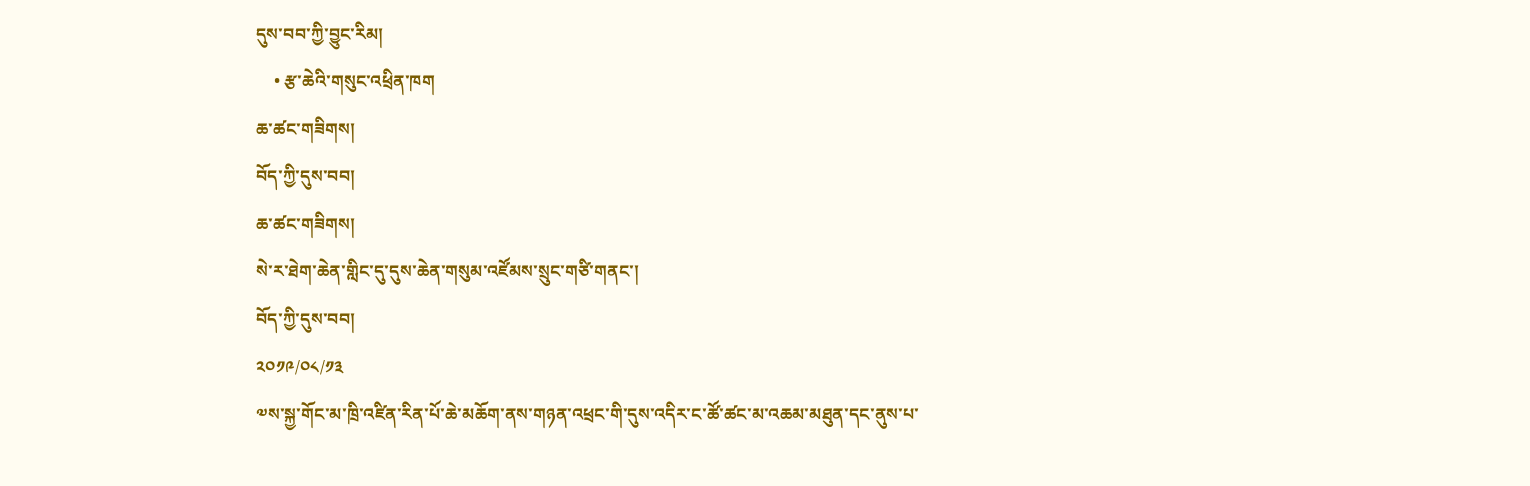དུས་བབ་ཀྱི་བྱུང་རིམ།
    • རྩ་ཆེའི་གསུང་འཕྲིན་ཁག
ཆ་ཚང་གཟིགས།
བོད་ཀྱི་དུས་བབ།
ཆ་ཚང་གཟིགས།
སེ་ར་ཐེག་ཆེན་གླིང་དུ་དུས་ཆེན་གསུམ་འཛོམས་སྲུང་གཙི་གནང་།
བོད་ཀྱི་དུས་བབ།
༢༠༡༩/༠༨/༡༣
༧ས་སྐྱ་གོང་མ་ཁྲི་འཛིན་རིན་པོ་ཆེ་མཆོག་ནས་གཉན་འཕྲང་གི་དུས་འདིར་ང་ཚོ་ཚང་མ་འཆམ་མཐུན་དང་ནུས་པ་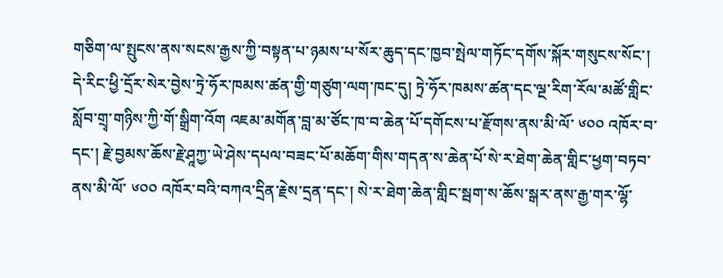གཅིག་ལ་སྤུངས་ནས་སངས་རྒྱས་ཀྱི་བསྟན་པ་ཉམས་པ་སོར་ཆུད་དང་ཁྱབ་སྤེལ་གཏོང་དགོས་སྐོར་གསུངས་སོང་།
དེ་རིང་ཕྱི་དྲོར་སེར་བྱེས་ཏྲེ་ཧོར་ཁམས་ཚན་གྱི་གཙུག་ལག་ཁང་དུ། ཏྲེ་ཧོར་ཁམས་ཚན་དང་ལྔ་རིག་རོལ་མཚོ་གླིང་སློབ་གྲྭ་གཉིས་ཀྱི་གོ་སྒྲིག་འོག འཇམ་མགོན་བླ་མ་ཙོང་ཁ་བ་ཆེན་པོ་དགོངས་པ་རྫོགས་ནས་མི་ལོ་ ༦༠༠ འཁོར་བ་དང་། རྗེ་བྱམས་ཆོས་རྗེ་ཤཱཀྱ་ཡེ་ཤེས་དཔལ་བཟང་པོ་མཆོག་གིས་གདན་ས་ཆེན་པོ་སེ་ར་ཐེག་ཆེན་གླིང་ཕྱག་བཏབ་ནས་མི་ལོ་ ༦༠༠ འཁོར་བའི་བཀའ་དྲིན་རྗེས་དྲན་དང་། སེ་ར་ཐེག་ཆེན་གླིང་སྦག་ས་ཆོས་སྒར་ནས་རྒྱ་གར་ལྷོ་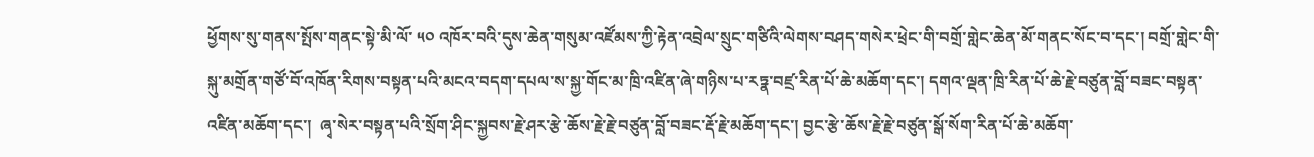ཕྱོགས་སུ་གནས་སྤོས་གནང་སྟེ་མི་ལོ་ ༥༠ འཁོར་བའི་དུས་ཆེན་གསུམ་འཛོམས་ཀྱི་རྟེན་འབྲེལ་སྲུང་གཙིའི་ལེགས་བཤད་གསེར་ཕྲེང་གི་བགྲོ་གླེང་ཆེན་མོ་གནང་སོང་བ་དང་། བགྲོ་གླེང་གི་སྐུ་མགྲོན་གཙོ་བོ་འཁོན་རིགས་བསྟན་པའི་མངའ་བདག་དཔལ་ས་སྐྱ་གོང་མ་ཁྲི་འཛིན་ཞེ་གཉིས་པ་རཏྣ་བཛྲ་རིན་པོ་ཆེ་མཆོག་དང་། དགའ་ལྡན་ཁྲི་རིན་པོ་ཆེ་རྗེ་བཙུན་བློ་བཟང་བསྟན་འཛིན་མཆོག་དང་།  ཞྭ་སེར་བསྟན་པའི་སྲོག་ཤིང་སྐྱབས་རྗེ་ཤར་རྩེ་ཆོས་རྗེ་རྗེ་བཙུན་བློ་བཟང་རྡོ་རྗེ་མཆོག་དང་། བྱང་རྩེ་ཆོས་རྗེ་རྗེ་བཙུན་སྒོ་སོག་རིན་པོ་ཆེ་མཆོག་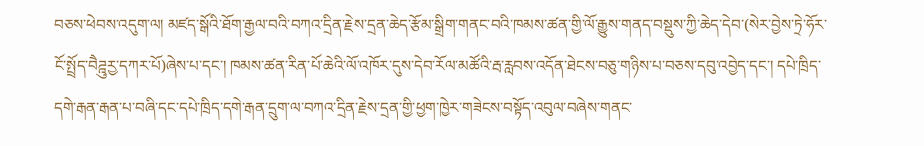བཅས་ཕེབས་འདུག་ལ། མཛད་སྒོའི་ཐོག་རྒྱལ་བའི་བཀའ་དྲིན་རྗེས་དྲན་ཆེད་རྩོམ་སྒྲིག་གནང་བའི་ཁམས་ཚན་གྱི་ལོ་རྒྱུས་གནད་བསྡུས་ཀྱི་ཆེད་དེབ་(སེར་བྱེས་ཏྲེ་ཧོར་ངོ་སྤྲོད་བཻཌྰུརྱ་དཀར་པོ)ཞེས་པ་དང་། ཁམས་ཚན་རིན་པོ་ཆེའི་ལོ་འཁོར་དུས་དེབ་རོལ་མཚོའི་རྦ་རླབས་འདོན་ཐེངས་བཅུ་གཉིས་པ་བཅས་དབུ་འབྱེད་དང་། དཔེ་ཁྲིད་དགེ་རྒན་རྒན་པ་བཞི་དང་དཔེ་ཁྲིད་དགེ་རྒན་དྲུག་ལ་བཀའ་དྲིན་རྗེས་དྲན་གྱི་ཕྱག་ཁྱེར་གཟེངས་བསྟོད་འབུལ་བཞེས་གནང་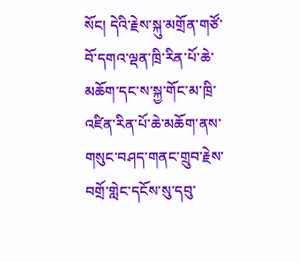སོང། དེའི་རྗེས་སྐུ་མགྲོན་གཙོ་བོ་དགའ་ལྡན་ཁྲི་རིན་པོ་ཆེ་མཆོག་དང་ས་སྐྱ་གོང་མ་ཁྲི་འཛིན་རིན་པོ་ཆེ་མཆོག་ནས་གསུང་བཤད་གནང་གྲུབ་རྗེས་བགྲོ་གླེང་དངོས་སུ་དབུ་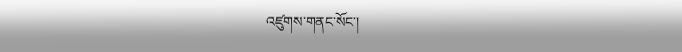འཛུགས་གནང་སོང་།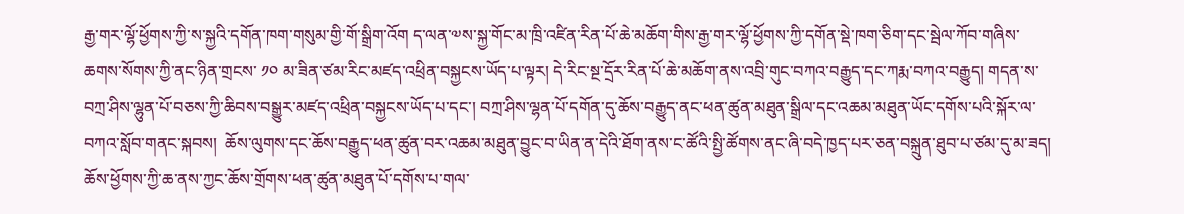རྒྱ་གར་ལྷོ་ཕྱོགས་ཀྱི་ས་སྐྱའི་དགོན་ཁག་གསུམ་གྱི་གོ་སྒྲིག་འོག ད་ལན་༧ས་སྐྱ་གོང་མ་ཁྲི་འཛིན་རིན་པོ་ཆེ་མཆོག་གིས་རྒྱ་གར་ལྷོ་ཕྱོགས་ཀྱི་དགོན་སྡེ་ཁག་ཅིག་དང་སྦེལ་ཀོབ་གཞིས་ཆགས་སོགས་ཀྱི་ནང་ཉིན་གྲངས་ ༡༠ མ་ཟིན་ཙམ་རིང་མཛད་འཕྲིན་བསྐྱངས་ཡོད་པ་ལྟར། དེ་རིང་སྔ་དྲོར་རིན་པོ་ཆེ་མཆོག་ནས་འབྲི་གུང་བཀའ་བརྒྱུད་དང་ཀརྨ་བཀའ་བརྒྱུད། གདན་ས་བཀྲ་ཤིས་ལྷུན་པོ་བཅས་ཀྱི་ཆིབས་བསྒྱུར་མཛད་འཕྲིན་བསྐྱངས་ཡོད་པ་དང་། བཀྲ་ཤིས་ལྷན་པོ་དགོན་དུ་ཆོས་བརྒྱུད་ནང་ཕན་ཚུན་མཐུན་སྒྲིལ་དང་འཆམ་མཐུན་ཡོང་དགོས་པའི་སྐོར་ལ་བཀའ་སློབ་གནང་སྐབས།  ཆོས་ལུགས་དང་ཆོས་བརྒྱུད་ཕན་ཚུན་བར་འཆམ་མཐུན་བྱུང་བ་ཡིན་ན་དེའི་ཐོག་ནས་ང་ཚོའི་སྤྱི་ཚོགས་ནང་ཞི་བདེ་ཁྱད་པར་ཅན་བསྐྲུན་ཐུབ་པ་ཙམ་དུ་མ་ཟད། ཆོས་ཕྱོགས་ཀྱི་ཆ་ནས་ཀྱང་ཆོས་གྲོགས་ཕན་ཚུན་མཐུན་པོ་དགོས་པ་གལ་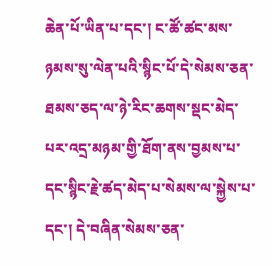ཆེན་པོ་ཡིན་པ་དང་། ང་ཚོ་ཚང་མས་ཉམས་སུ་ལེན་པའི་སྙིང་པོ་དེ་སེམས་ཅན་ཐམས་ཅད་ལ་ཉེ་རིང་ཆགས་སྡང་མེད་པར་འདྲ་མཉམ་གྱི་ཐོག་ནས་བྱམས་པ་དང་སྙིང་རྗེ་ཚད་མེད་པ་སེམས་ལ་སྐྱེས་པ་དང་། དེ་བཞིན་སེམས་ཅན་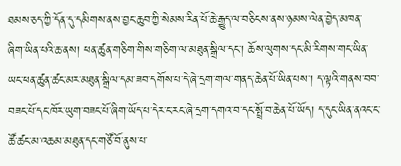ཐམས་ཅད་ཀྱི་དོན་དུ་དམིགས་ནས་བྱང་ཆུབ་ཀྱི་སེམས་རིན་པོ་ཆེ་རྒྱུད་ལ་བཅིངས་ནས་ཉམས་ལེན་བྱེད་མཁན་ཞིག་ཡིན་པའི་ཆ་ནས། ཕན་ཚུན་གཅིག་གིས་གཅིག་ལ་མཐུན་སྒྲིལ་དང་། ཆོས་ལུགས་དང་མི་རིགས་གང་ཡིན་ཡང་ཕན་ཚུན་ཚང་མར་མཐུན་སྒྲིལ་དམ་ཟབ་དགོས་པ་དེ་ཞེ་དྲག་གལ་གནད་ཆེན་པོ་ཡིན་པས་། ད་ལྟའི་གནས་བབ་བཟང་པོ་དང་ཁོར་ཡུག་བཟང་པོ་ཞིག་ཡོད་པ་དེར་ང་རང་ཞེ་དྲག་དགའ་བ་དང་སྤྲོ་བ་ཆེན་པོ་ཡོད། ད་དུང་ཡིན་ནའང་ང་ཚོ་ཚང་མ་འཆམ་མཐུན་དང་གཙོ་བོ་ནུས་པ་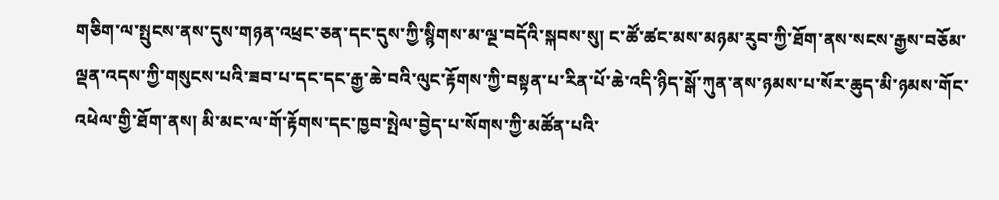གཅིག་ལ་སྤུངས་ནས་དུས་གཉན་འཕྲང་ཅན་དང་དུས་ཀྱི་སྙིགས་མ་ལྔ་བདོའི་སྐབས་སུ། ང་ཚོ་ཚང་མས་མཉམ་རུབ་ཀྱི་ཐོག་ནས་སངས་རྒྱས་བཅོམ་ལྡན་འདས་ཀྱི་གསུངས་པའི་ཟབ་པ་དང་དང་རྒྱ་ཆེ་བའི་ལུང་རྟོགས་ཀྱི་བསྟན་པ་རིན་པོ་ཆེ་འདི་ཉིད་སྒོ་ཀུན་ནས་ཉམས་པ་སོར་ཆུད་མི་ཉམས་གོང་འཕེལ་གྱི་ཐོག་ནས། མི་མང་ལ་གོ་རྟོགས་དང་ཁྱབ་སྤེལ་བྱེད་པ་སོགས་ཀྱི་མཚོན་པའི་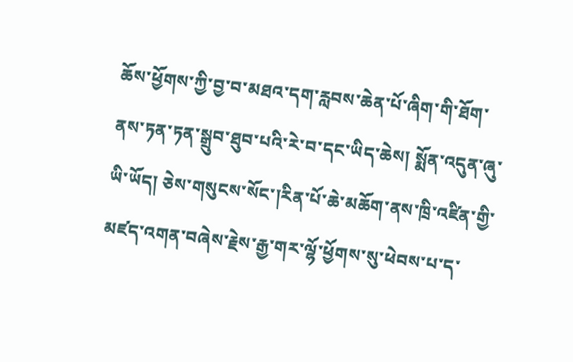ཆོས་ཕྱོགས་ཀྱི་བྱ་བ་མཐའ་དག་རླབས་ཆེན་པོ་ཞིག་གི་ཐོག་ནས་ཏན་ཏན་སྒྲུབ་ཐུབ་པའི་རེ་བ་དང་ཡིད་ཆེས། སྨོན་འདུན་ཞུ་ཡི་ཡོད། ཅེས་གསུངས་སོང་།རིན་པོ་ཆེ་མཆོག་ནས་ཁྲི་འཛིན་གྱི་མཛད་འགན་བཞེས་རྗེས་རྒྱ་གར་ལྷོ་ཕྱོགས་སུ་ཕེབས་པ་ད་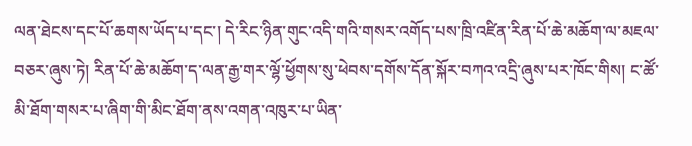ལན་ཐེངས་དང་པོ་ཆགས་ཡོད་པ་དང་། དེ་རིང་ཉིན་གུང་འདི་གའི་གསར་འགོད་པས་ཁྲི་འཛིན་རིན་པོ་ཆེ་མཆོག་ལ་མཇལ་བཅར་ཞུས་ཏེ། རིན་པོ་ཆེ་མཆོག་ད་ལན་རྒྱ་གར་ལྷོ་ཕྱོགས་སུ་ཕེབས་དགོས་དོན་སྐོར་བཀའ་འདྲི་ཞུས་པར་ཁོང་གིས། ང་ཚོ་མི་ཐོག་གསར་པ་ཞིག་གི་མིང་ཐོག་ནས་འགན་འཁུར་པ་ཡིན་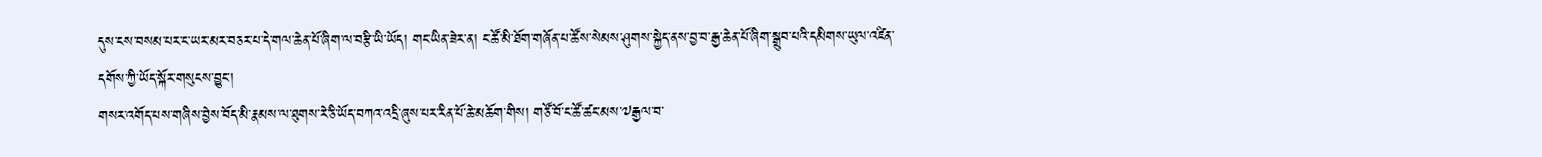དུས་ངས་བསམ་པར་ང་ཡར་མར་བཅར་པ་དེ་གལ་ཆེན་པོ་ཞིག་ལ་བརྩི་ཡི་ཡོད། གང་ཡིན་ཟེར་ན། ང་ཚོ་མི་ཐོག་གཞོན་པ་ཚོས་སེམས་ཤུགས་སྐྱེད་ནས་བྱ་བ་རྒྱ་ཆེན་པོ་ཞིག་སྒྲུབ་པའི་དམིགས་ཡུལ་འཛིན་དགོས་ཀྱི་ཡོད་སྐོར་གསུངས་བྱུང་།
གསར་འགོད་པས་གཞིས་བྱེས་བོད་མི་རྣམས་ལ་ཐུགས་རེ་ཅི་ཡོད་བཀའ་འདྲི་ཞུས་པར་རིན་པོ་ཆེ་མཆོག་གིས། གཙོ་བོ་ང་ཚོ་ཚང་མས་༧རྒྱལ་བ་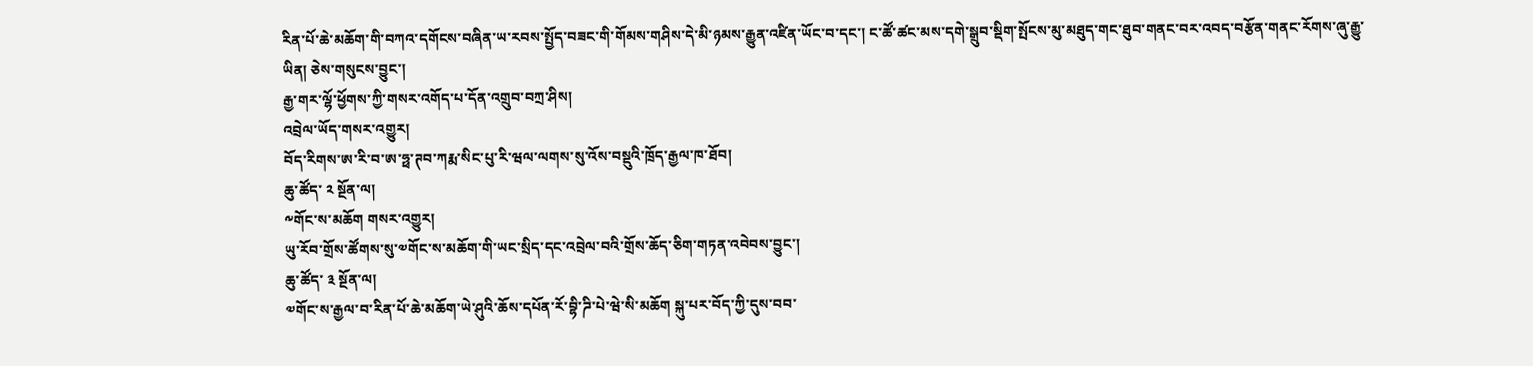རིན་པོ་ཆེ་མཆོག་གི་བཀའ་དགོངས་བཞིན་ཡ་རབས་སྤྱོད་བཟང་གི་གོམས་གཤིས་དེ་མི་ཉམས་རྒྱུན་འཛིན་ཡོང་བ་དང་། ང་ཚོ་ཚང་མས་དགེ་སྒྲུབ་སྡིག་སྤོངས་མུ་མཐུད་གང་ཐུབ་གནང་བར་འབད་བརྩོན་གནང་རོགས་ཞུ་རྒྱུ་ཡིན། ཅེས་གསུངས་བྱུང་།
རྒྱ་གར་ལྷོ་ཕྱོགས་ཀྱི་གསར་འགོད་པ་དོན་འགྲུབ་བཀྲ་ཤིས།
འབྲེལ་ཡོད་གསར་འགྱུར།
བོད་རིགས་ཨ་རི་བ་ཨ་ཧྥ་ཊབ་ཀརྨ་སིང་པུ་རི་ཝལ་ལགས་སུ་འོས་བསྡུའི་ཁྲོད་རྒྱལ་ཁ་ཐོབ།
ཆུ་ཚོད་ ༢ སྔོན་ལ།
༸གོང་ས་མཆོག གསར་འགྱུར།
ཡུ་རོབ་གྲོས་ཚོགས་སུ་༧གོང་ས་མཆོག་གི་ཡང་སྲིད་དང་འབྲེལ་བའི་གྲོས་ཆོད་ཅིག་གཏན་འབེབས་བྱུང་།
ཆུ་ཚོད་ ༣ སྔོན་ལ།
༧གོང་ས་རྒྱལ་བ་རིན་པོ་ཆེ་མཆོག་ཡེ་ཤུའི་ཆོས་དཔོན་རོ་བྷི་ཌི་པེ་ཝེ་སི་མཆོག སྐུ་པར་བོད་ཀྱི་དུས་བབ་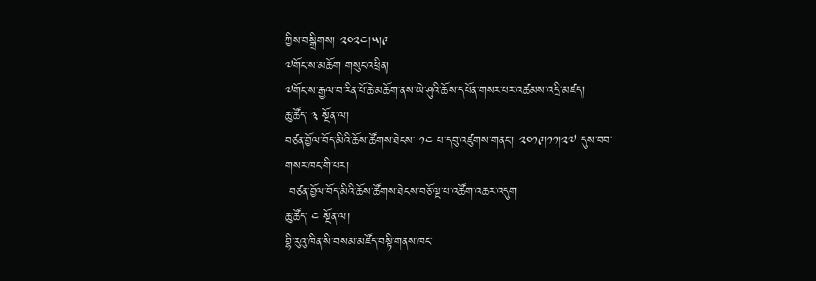ཀྱིས་བསྒྲིགས། ༢༠༢༤།༥།༩
༧གོང་ས་མཆོག གསུང་འཕྲིན།
༧གོང་ས་རྒྱལ་བ་རིན་པོ་ཆེ་མཆོག་ནས་ཡེ་ཤུའི་ཆོས་དཔོན་གསར་པར་འཚམས་འདྲི་མཛད།
ཆུ་ཚོད་ ༣ སྔོན་ལ།
བཙན་བྱོལ་བོད་མིའི་ཆོས་ཚོགས་ཐེངས་ ༡༤ པ་དབུ་འཛུགས་གནང་། ༢༠༡༩།༡༡།༢༧ དུས་བབ་གསར་ཁང་གི་པར།
 བཙན་བྱོལ་བོད་མིའི་ཆོས་ཚོགས་ཐེངས་བཅོ་ལྔ་པ་འཚོག་འཆར་འདུག
ཆུ་ཚོད་ ༤ སྔོན་ལ།
བྷི་རུའུ་ཁིན་སི་བསམ་མཛོད་བསྟི་གནས་ཁང་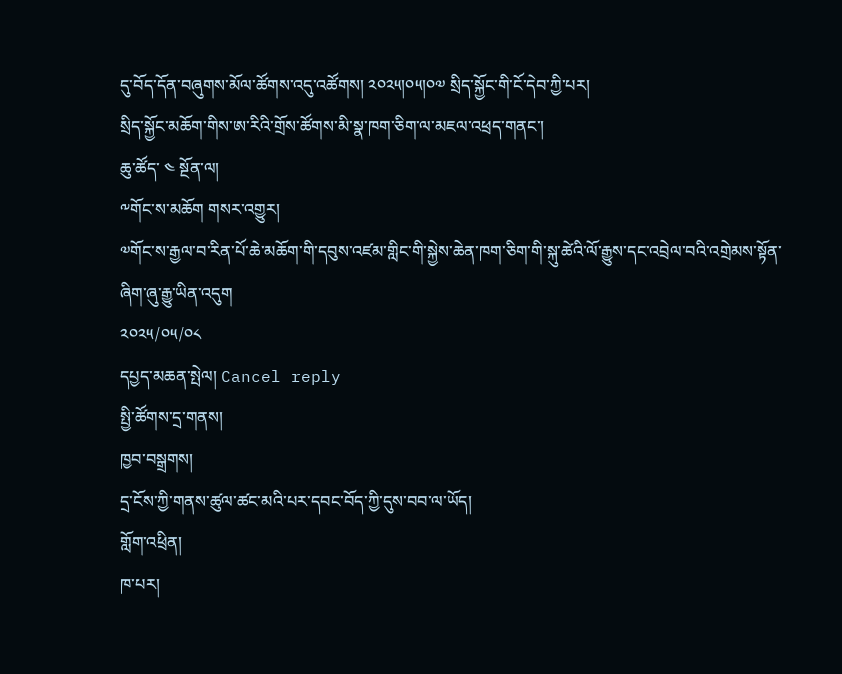དུ་བོད་དོན་བཞུགས་མོལ་ཚོགས་འདུ་འཚོགས། ༢༠༢༥།༠༥།༠༧ སྲིད་སྐྱོང་གི་ངོ་དེབ་ཀྱི་པར།
སྲིད་སྐྱོང་མཆོག་གིས་ཨ་རིའི་གྲོས་ཚོགས་མི་སྣ་ཁག་ཅིག་ལ་མཇལ་འཕྲད་གནང་།
ཆུ་ཚོད་ ༤ སྔོན་ལ།
༸གོང་ས་མཆོག གསར་འགྱུར།
༧གོང་ས་རྒྱལ་བ་རིན་པོ་ཆེ་མཆོག་གི་དབུས་འཛམ་གླིང་གི་སྐྱེས་ཆེན་ཁག་ཅིག་གི་སྐུ་ཚེའི་ལོ་རྒྱུས་དང་འབྲེལ་བའི་འགྲེམས་སྟོན་ཞིག་ཞུ་རྒྱུ་ཡིན་འདུག
༢༠༢༥/༠༥/༠༨
དཔྱད་མཆན་སྤེལ། Cancel reply
སྤྱི་ཚོགས་དྲ་གནས།
ཁྱབ་བསྒྲགས།
དྲ་ངོས་ཀྱི་གནས་ཚུལ་ཚང་མའི་པར་དབང་བོད་ཀྱི་དུས་བབ་ལ་ཡོད།
གློག་འཕྲིན།
ཁ་པར།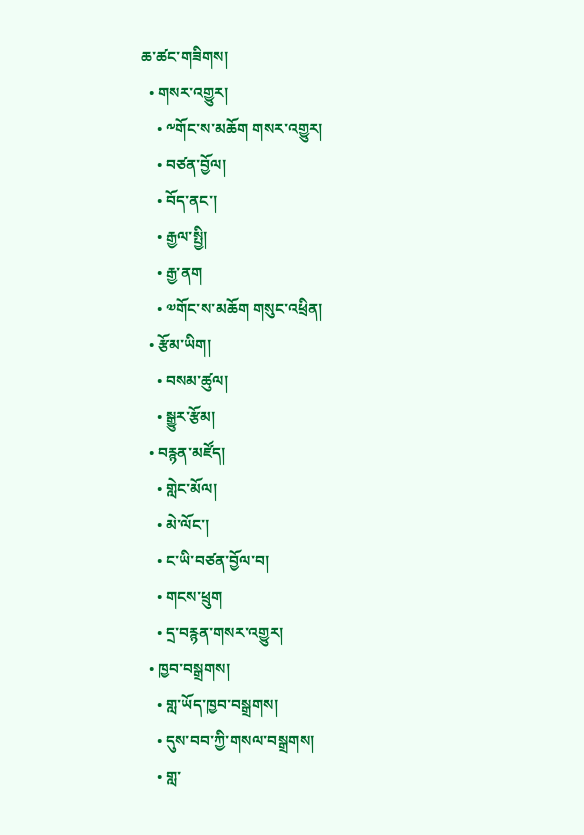ཆ་ཚང་གཟིགས།
  • གསར་འགྱུར།
    • ༸གོང་ས་མཆོག གསར་འགྱུར།
    • བཙན་བྱོལ།
    • བོད་ནང་།
    • རྒྱལ་སྤྱི།
    • རྒྱ་ནག
    • ༧གོང་ས་མཆོག གསུང་འཕྲིན།
  • རྩོམ་ཡིག།
    • བསམ་ཚུལ།
    • སྒྱུར་རྩོམ།
  • བརྙན་མཛོད།
    • གླེང་མོལ།
    • མེ་ལོང་།
    • ང་ཡི་བཙན་བྱོལ་བ།
    • གངས་ཕྲུག
    • དྲ་བརྙན་གསར་འགྱུར།
  • ཁྱབ་བསྒྲགས།
    • གླ་ཡོད་ཁྱབ་བསྒྲགས།
    • དུས་བབ་ཀྱི་གསལ་བསྒྲགས།
    • གླ་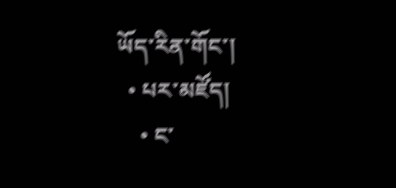ཡོད་རིན་གོང་།
  • པར་མཛོད།
    • ང་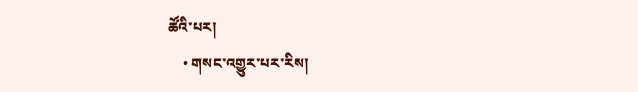ཚོའི་པར།
    • གསང་འགྱུར་པར་རིས།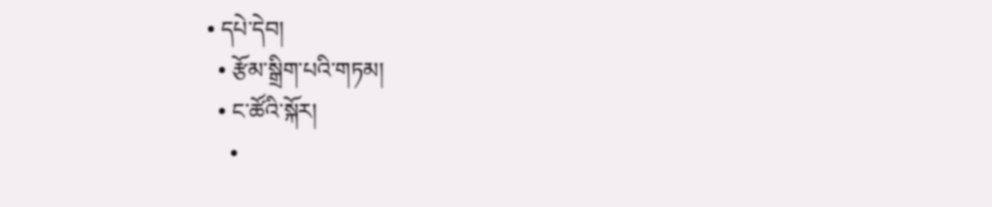• དཔེ་དེབ།
  • རྩོམ་སྒྲིག་པའི་གཏམ།
  • ང་ཚོའི་སྐོར།
    •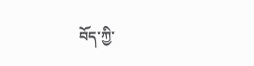བོད་ཀྱི་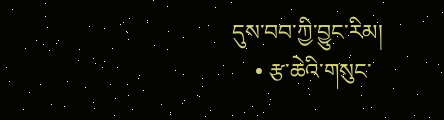དུས་བབ་ཀྱི་བྱུང་རིམ།
    • རྩ་ཆེའི་གསུང་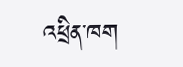འཕྲིན་ཁག